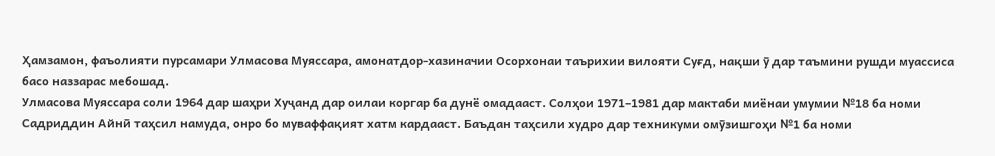Ҳамзамон, фаъолияти пурсамари Улмасова Муяссара, амонатдор-хазиначии Осорхонаи таърихии вилояти Суғд, нақши ӯ дар таъмини рушди муассиса басо наззарас мебошад.
Улмасова Муяссара соли 1964 дар шаҳри Хуҷанд дар оилаи коргар ба дунё омадааст. Солҳои 1971–1981 дар мактаби миёнаи умумии №18 ба номи Садриддин Айнӣ таҳсил намуда, онро бо муваффақият хатм кардааст. Баъдан таҳсили худро дар техникуми омӯзишгоҳи №1 ба номи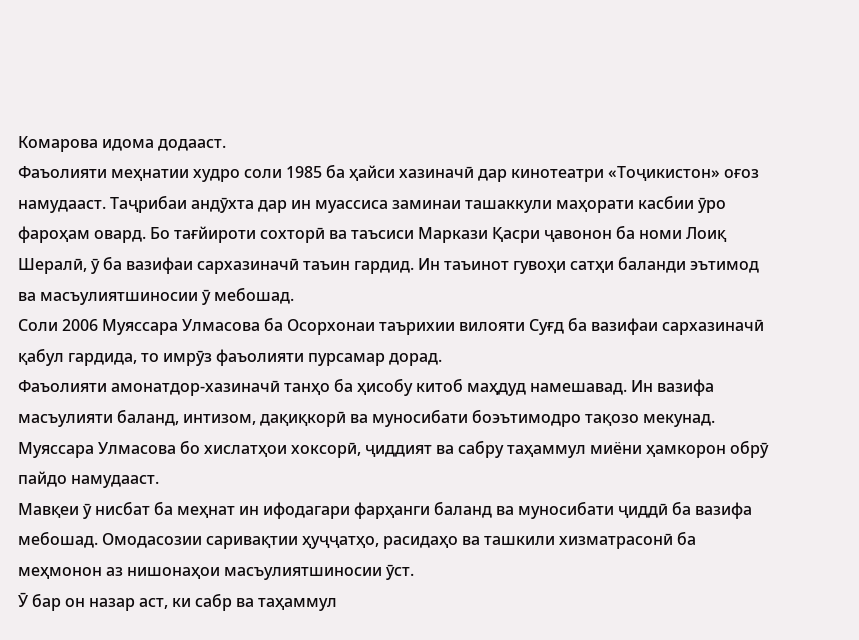Комарова идома додааст.
Фаъолияти меҳнатии худро соли 1985 ба ҳайси хазиначӣ дар кинотеатри «Тоҷикистон» оғоз намудааст. Таҷрибаи андӯхта дар ин муассиса заминаи ташаккули маҳорати касбии ӯро фароҳам овард. Бо тағйироти сохторӣ ва таъсиси Маркази Қасри ҷавонон ба номи Лоиқ Шералӣ, ӯ ба вазифаи сархазиначӣ таъин гардид. Ин таъинот гувоҳи сатҳи баланди эътимод ва масъулиятшиносии ӯ мебошад.
Соли 2006 Муяссара Улмасова ба Осорхонаи таърихии вилояти Суғд ба вазифаи сархазиначӣ қабул гардида, то имрӯз фаъолияти пурсамар дорад.
Фаъолияти амонатдор-хазиначӣ танҳо ба ҳисобу китоб маҳдуд намешавад. Ин вазифа масъулияти баланд, интизом, дақиқкорӣ ва муносибати боэътимодро тақозо мекунад. Муяссара Улмасова бо хислатҳои хоксорӣ, ҷиддият ва сабру таҳаммул миёни ҳамкорон обрӯ пайдо намудааст.
Мавқеи ӯ нисбат ба меҳнат ин ифодагари фарҳанги баланд ва муносибати ҷиддӣ ба вазифа мебошад. Омодасозии саривақтии ҳуҷҷатҳо, расидаҳо ва ташкили хизматрасонӣ ба меҳмонон аз нишонаҳои масъулиятшиносии ӯст.
Ӯ бар он назар аст, ки сабр ва таҳаммул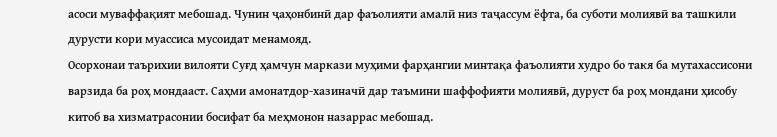асоси муваффақият мебошад. Чунин ҷаҳонбинӣ дар фаъолияти амалӣ низ таҷассум ёфта, ба суботи молиявӣ ва ташкили дурусти кори муассиса мусоидат менамояд.
Осорхонаи таърихии вилояти Суғд ҳамчун маркази муҳими фарҳангии минтақа фаъолияти худро бо такя ба мутахассисони варзида ба роҳ мондааст. Саҳми амонатдор-хазиначӣ дар таъмини шаффофияти молиявӣ, дуруст ба роҳ мондани ҳисобу китоб ва хизматрасонии босифат ба меҳмонон назаррас мебошад.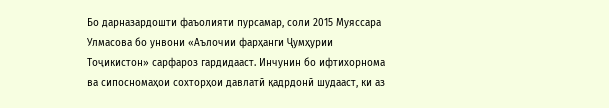Бо дарназардошти фаъолияти пурсамар, соли 2015 Муяссара Улмасова бо унвони «Аълочии фарҳанги Ҷумҳурии Тоҷикистон» сарфароз гардидааст. Инчунин бо ифтихорнома ва сипосномаҳои сохторҳои давлатӣ қадрдонӣ шудааст, ки аз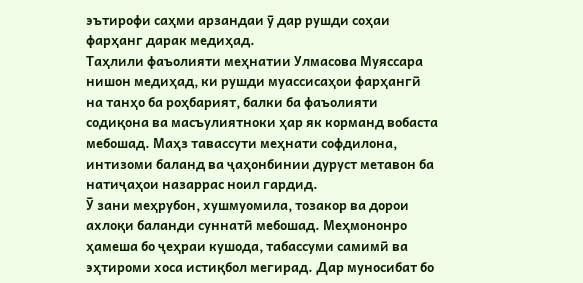эътирофи саҳми арзандаи ӯ дар рушди соҳаи фарҳанг дарак медиҳад.
Таҳлили фаъолияти меҳнатии Улмасова Муяссара нишон медиҳад, ки рушди муассисаҳои фарҳангӣ на танҳо ба роҳбарият, балки ба фаъолияти содиқона ва масъулиятноки ҳар як корманд вобаста мебошад. Маҳз тавассути меҳнати софдилона, интизоми баланд ва ҷаҳонбинии дуруст метавон ба натиҷаҳои назаррас ноил гардид.
Ӯ зани меҳрубон, хушмуомила, тозакор ва дорои ахлоқи баланди суннатӣ мебошад. Меҳмононро ҳамеша бо ҷеҳраи кушода, табассуми самимӣ ва эҳтироми хоса истиқбол мегирад. Дар муносибат бо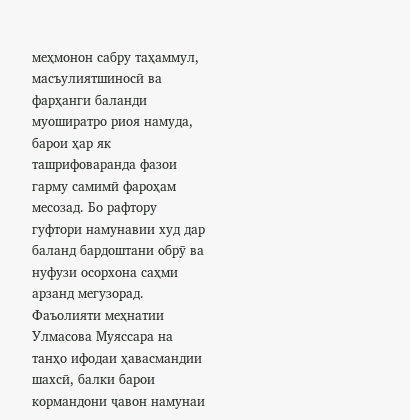меҳмонон сабру таҳаммул, масъулиятшиносӣ ва фарҳанги баланди муоширатро риоя намуда, барои ҳар як ташрифоваранда фазои гарму самимӣ фароҳам месозад. Бо рафтору гуфтори намунавии худ дар баланд бардоштани обрӯ ва нуфузи осорхона саҳми арзанд мегузорад. Фаъолияти меҳнатии Улмасова Муяссара на танҳо ифодаи ҳавасмандии шахсӣ, балки барои кормандони ҷавон намунаи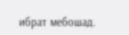ибрат мебошад.